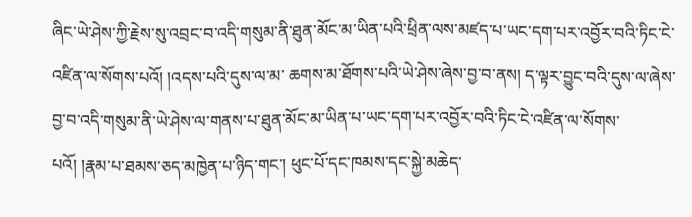ཞིང་ཡེ་ཤེས་ཀྱི་རྗེས་སུ་འབྲང་བ་འདི་གསུམ་ནི་ཐུན་མོང་མ་ཡིན་པའི་ཕྲིན་ལས་མཛད་པ་ཡང་དག་པར་འབྱོར་བའི་ཏིང་ངེ་འཛིན་ལ་སོགས་པའོ། །འདས་པའི་དུས་ལ་མ་ ཆགས་མ་ཐོགས་པའི་ཡེ་ཤེས་ཞེས་བྱ་བ་ནས། ད་ལྟར་བྱུང་བའི་དུས་ལ་ཞེས་བྱ་བ་འདི་གསུམ་ནི་ཡེ་ཤེས་ལ་གནས་པ་ཐུན་མོང་མ་ཡིན་པ་ཡང་དག་པར་འབྱོར་བའི་ཏིང་ངེ་འཛིན་ལ་སོགས་པའོ། །རྣམ་པ་ཐམས་ཅད་མཁྱེན་པ་ཉིད་གང་། ཕུང་པོ་དང་ཁམས་དང་སྐྱེ་མཆེད་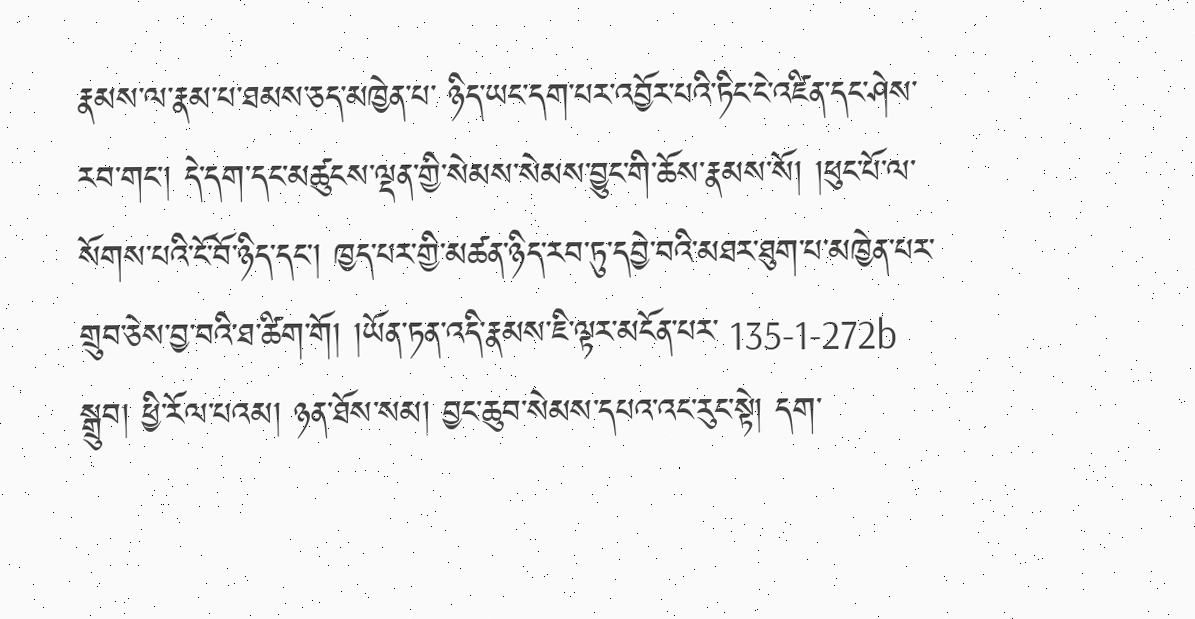རྣམས་ལ་རྣམ་པ་ཐམས་ཅད་མཁྱེན་པ་ ཉིད་ཡང་དག་པར་འབྱོར་པའི་ཏིང་ངེ་འཛིན་དང་ཤེས་རབ་གང་། དེ་དག་དང་མཚུངས་ལྡན་གྱི་སེམས་སེམས་བྱུང་གི་ཆོས་རྣམས་སོ། །ཕུང་པོ་ལ་སོགས་པའི་ངོ་བོ་ཉིད་དང་། ཁྱད་པར་གྱི་མཚན་ཉིད་རབ་ཏུ་དབྱེ་བའི་མཐར་ཐུག་པ་མཁྱེན་པར་གྲུབ་ཅེས་བྱ་བའི་ཐ་ཚིག་གོ། །ཡོན་ཏན་འདི་རྣམས་ཇི་ལྟར་མངོན་པར་ 135-1-272b སྒྲུབ། ཕྱི་རོལ་པའམ། ཉན་ཐོས་སམ། བྱང་ཆུབ་སེམས་དཔའ་འང་རུང་སྟེ། དག་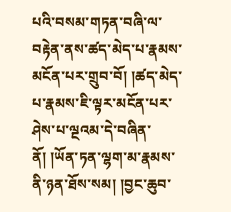པའི་བསམ་གཏན་བཞི་ལ་བརྟེན་ནས་ཚད་མེད་པ་རྣམས་མངོན་པར་གྲུབ་བོ། །ཚད་མེད་པ་རྣམས་ཇི་ལྟར་མངོན་པར་ཤེས་པ་ལྔའམ་དེ་བཞིན་ནོ། །ཡོན་ཏན་ལྷག་མ་རྣམས་ནི་ཉན་ཐོས་སམ། །བྱང་ཆུབ་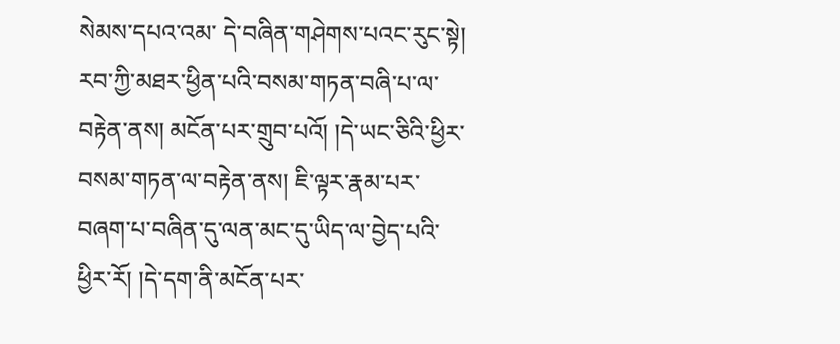སེམས་དཔའ་འམ་ དེ་བཞིན་གཤེགས་པའང་རུང་སྟེ། རབ་ཀྱི་མཐར་ཕྱིན་པའི་བསམ་གཏན་བཞི་པ་ལ་བརྟེན་ནས། མངོན་པར་གྲུབ་པའོ། །དེ་ཡང་ཅིའི་ཕྱིར་བསམ་གཏན་ལ་བརྟེན་ནས། ཇི་ལྟར་རྣམ་པར་བཞག་པ་བཞིན་དུ་ལན་མང་དུ་ཡིད་ལ་བྱེད་པའི་ཕྱིར་རོ། །དེ་དག་ནི་མངོན་པར་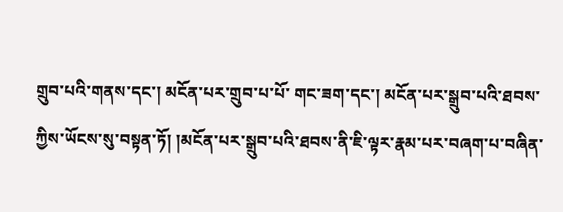གྲུབ་པའི་གནས་དང་། མངོན་པར་གྲུབ་པ་པོ་ གང་ཟག་དང་། མངོན་པར་སྒྲུབ་པའི་ཐབས་ཀྱིས་ཡོངས་སུ་བསྟན་ཏོ། །མངོན་པར་སྒྲུབ་པའི་ཐབས་ནི་ཇི་ལྟར་རྣམ་པར་བཞག་པ་བཞིན་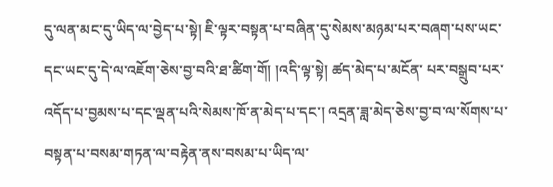དུ་ལན་མང་དུ་ཡིད་ལ་བྱེད་པ་སྟེ། ཇི་ལྟར་བསྟན་པ་བཞིན་དུ་སེམས་མཉམ་པར་བཞག་པས་ཡང་དང་ཡང་དུ་དེ་ལ་འཇོག་ཅེས་བྱ་བའི་ཐ་ཚིག་གོ། །འདི་ལྟ་སྟེ། ཚད་མེད་པ་མངོན་ པར་བསྒྲུབ་པར་འདོད་པ་བྱམས་པ་དང་ལྡན་པའི་སེམས་ཁོ་ན་མེད་པ་དང་། འདྲན་ཟླ་མེད་ཅེས་བྱ་བ་ལ་སོགས་པ་བསྟན་པ་བསམ་གཏན་ལ་བརྟེན་ནས་བསམ་པ་ཡིད་ལ་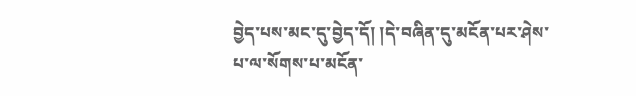བྱེད་པས་མང་དུ་བྱེད་དོ། །དེ་བཞིན་དུ་མངོན་པར་ཤེས་པ་ལ་སོགས་པ་མངོན་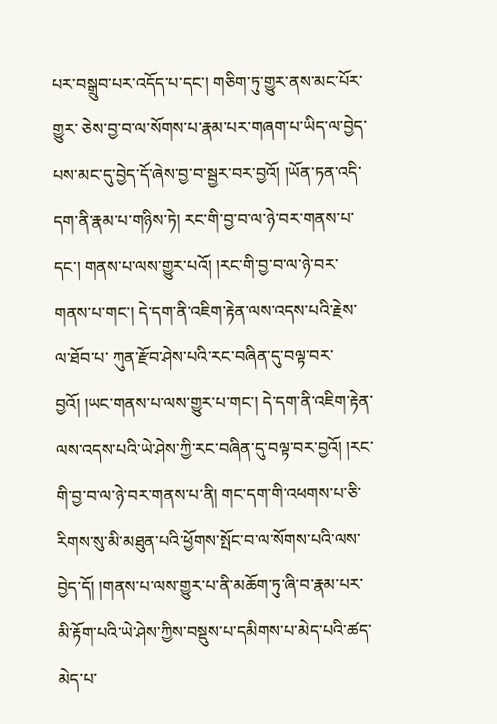པར་བསྒྲུབ་པར་འདོད་པ་དང་། གཅིག་ཏུ་གྱུར་ནས་མང་པོར་གྱུར་ ཅེས་བྱ་བ་ལ་སོགས་པ་རྣམ་པར་གཞག་པ་ཡིད་ལ་བྱེད་པས་མང་དུ་བྱེད་དོ་ཞེས་བྱ་བ་སྦྱར་བར་བྱའོ། །ཡོན་ཏན་འདི་དག་ནི་རྣམ་པ་གཉིས་ཏེ། རང་གི་བྱ་བ་ལ་ཉེ་བར་གནས་པ་དང་། གནས་པ་ལས་གྱུར་པའོ། །རང་གི་བྱ་བ་ལ་ཉེ་བར་གནས་པ་གང་། དེ་དག་ནི་འཇིག་རྟེན་ལས་འདས་པའི་རྗེས་ལ་ཐོབ་པ་ ཀུན་རྫོབ་ཤེས་པའི་རང་བཞིན་དུ་བལྟ་བར་བྱའོ། །ཡང་གནས་པ་ལས་གྱུར་པ་གང་། དེ་དག་ནི་འཇིག་རྟེན་ལས་འདས་པའི་ཡེ་ཤེས་ཀྱི་རང་བཞིན་དུ་བལྟ་བར་བྱའོ། །རང་གི་བྱ་བ་ལ་ཉེ་བར་གནས་པ་ནི། གང་དག་གི་འཕགས་པ་ཅི་རིགས་སུ་མི་མཐུན་པའི་ཕྱོགས་སྤོང་བ་ལ་སོགས་པའི་ལས་ བྱེད་དོ། །གནས་པ་ལས་གྱུར་པ་ནི་མཆོག་ཏུ་ཞི་བ་རྣམ་པར་མི་རྟོག་པའི་ཡེ་ཤེས་ཀྱིས་བསྡུས་པ་དམིགས་པ་མེད་པའི་ཚད་མེད་པ་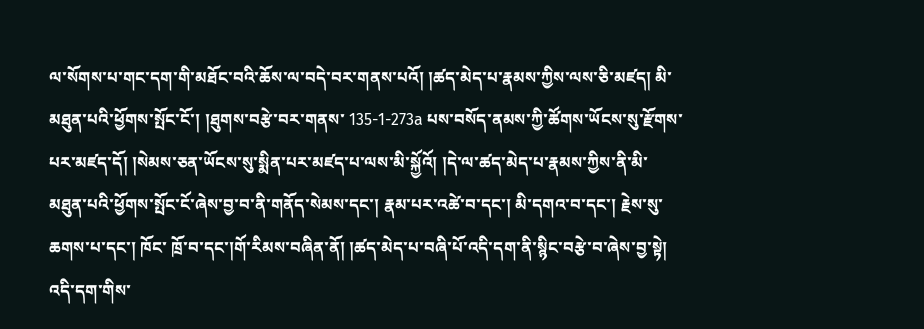ལ་སོགས་པ་གང་དག་གི་མཐོང་བའི་ཆོས་ལ་བདེ་བར་གནས་པའོ། །ཚད་མེད་པ་རྣམས་ཀྱིས་ལས་ཅི་མཛད། མི་མཐུན་པའི་ཕྱོགས་སྤོང་ངོ་། །ཐུགས་བརྩེ་བར་གནས་ 135-1-273a པས་བསོད་ནམས་ཀྱི་ཚོགས་ཡོངས་སུ་རྫོགས་པར་མཛད་དོ། །སེམས་ཅན་ཡོངས་སུ་སྨིན་པར་མཛད་པ་ལས་མི་སྐྱོའོ། །དེ་ལ་ཚད་མེད་པ་རྣམས་ཀྱིས་ནི་མི་མཐུན་པའི་ཕྱོགས་སྤོང་ངོ་ཞེས་བྱ་བ་ནི་གནོད་སེམས་དང་། རྣམ་པར་འཚེ་བ་དང་། མི་དགའ་བ་དང་། རྗེས་སུ་ཆགས་པ་དང་། ཁོང་ ཁྲོ་བ་དང་།གོ་རིམས་བཞིན་ནོ། །ཚད་མེད་པ་བཞི་པོ་འདི་དག་ནི་སྙིང་བརྩེ་བ་ཞེས་བྱ་སྟེ། འདི་དག་གིས་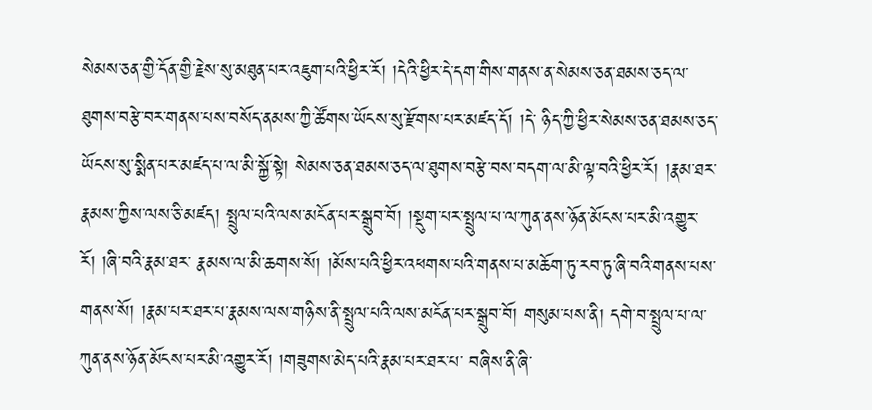སེམས་ཅན་གྱི་དོན་གྱི་རྗེས་སུ་མཐུན་པར་འཇུག་པའི་ཕྱིར་རོ། །དེའི་ཕྱིར་དེ་དག་གིས་གནས་ན་སེམས་ཅན་ཐམས་ཅད་ལ་ཐུགས་བརྩེ་བར་གནས་པས་བསོད་ནམས་ཀྱི་ཚོགས་ཡོངས་སུ་རྫོགས་པར་མཛད་དོ། །དེ་ ཉིད་ཀྱི་ཕྱིར་སེམས་ཅན་ཐམས་ཅད་ཡོངས་སུ་སྨིན་པར་མཛད་པ་ལ་མི་སྐྱོ་སྟེ། སེམས་ཅན་ཐམས་ཅད་ལ་ཐུགས་བརྩེ་བས་བདག་ལ་མི་ལྟ་བའི་ཕྱིར་རོ། །རྣམ་ཐར་རྣམས་ཀྱིས་ལས་ཅི་མཛད། སྤྲུལ་པའི་ལས་མངོན་པར་སྒྲུབ་བོ། །སྡུག་པར་སྤྲུལ་པ་ལ་ཀུན་ནས་ཉོན་མོངས་པར་མི་འགྱུར་རོ། །ཞི་བའི་རྣམ་ཐར་ རྣམས་ལ་མི་ཆགས་སོ། །མོས་པའི་ཕྱིར་འཕགས་པའི་གནས་པ་མཆོག་ཏུ་རབ་ཏུ་ཞི་བའི་གནས་པས་གནས་སོ། །རྣམ་པར་ཐར་པ་རྣམས་ལས་གཉིས་ནི་སྤྲུལ་པའི་ལས་མངོན་པར་སྒྲུབ་བོ། གསུམ་པས་ནི། དགེ་བ་སྤྲུལ་པ་ལ་ཀུན་ནས་ཉོན་མོངས་པར་མི་འགྱུར་རོ། །གཟུགས་མེད་པའི་རྣམ་པར་ཐར་པ་ བཞིས་ནི་ཞི་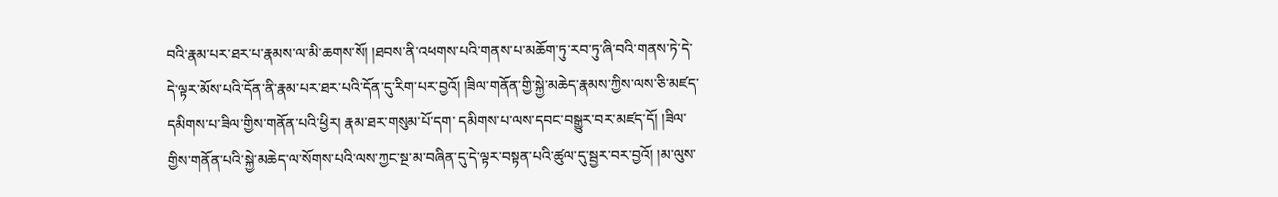བའི་རྣམ་པར་ཐར་པ་རྣམས་ལ་མི་ཆགས་སོ། །ཐབས་ནི་འཕགས་པའི་གནས་པ་མཆོག་ཏུ་རབ་ཏུ་ཞི་བའི་གནས་ཏེ་དེ་དེ་ལྟར་མོས་པའི་དོན་ནི་རྣམ་པར་ཐར་པའི་དོན་དུ་རིག་པར་བྱའོ། །ཟིལ་གནོན་གྱི་སྐྱེ་མཆེད་རྣམས་ཀྱིས་ལས་ཅི་མཛད་དམིགས་པ་ཟིལ་གྱིས་གནོན་པའི་ཕྱིར། རྣམ་ཐར་གསུམ་པོ་དག་ དམིགས་པ་ལས་དབང་བསྒྱུར་བར་མཛད་དོ། །ཟིལ་གྱིས་གནོན་པའི་སྐྱེ་མཆེད་ལ་སོགས་པའི་ལས་ཀྱང་སྔ་མ་བཞིན་དུ་དེ་ལྟར་བསྟན་པའི་ཚུལ་དུ་སྦྱར་བར་བྱའོ། །མ་ལུས་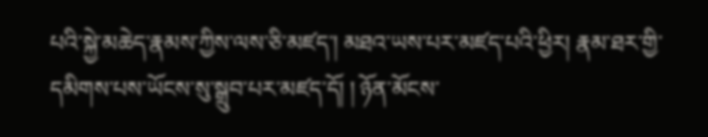པའི་སྐྱེ་མཆེད་རྣམས་ཀྱིས་ལས་ཅི་མཛད་། མཐའ་ཡས་པར་མཛད་པའི་ཕྱིར། རྣམ་ཐར་གྱི་དམིགས་པས་ཡོངས་སུ་སྒྲུབ་པར་མཛད་དོ། ། ཉོན་མོངས་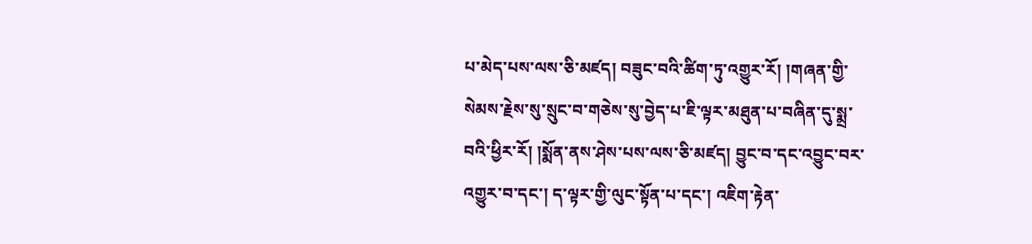པ་མེད་པས་ལས་ཅི་མཛད། བཟུང་བའི་ཚིག་ཏུ་འགྱུར་རོ། །གཞན་གྱི་སེམས་རྗེས་སུ་སྲུང་བ་གཅེས་སུ་བྱེད་པ་ཇི་ལྟར་མཐུན་པ་བཞིན་དུ་སྨྲ་བའི་ཕྱིར་རོ། །སྨོན་ནས་ཤེས་པས་ལས་ཅི་མཛད། བྱུང་བ་དང་འབྱུང་བར་འགྱུར་བ་དང་། ད་ལྟར་གྱི་ལུང་སྟོན་པ་དང་། འཇིག་རྟེན་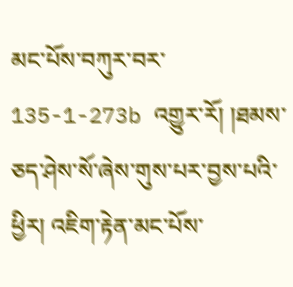མང་པོས་བཀུར་བར་ 135-1-273b འགྱུར་རོ། །ཐམས་ཅད་ཤེས་སོ་ཞེས་གུས་པར་བྱས་པའི་ཕྱིར། འཇིག་རྟེན་མང་པོས་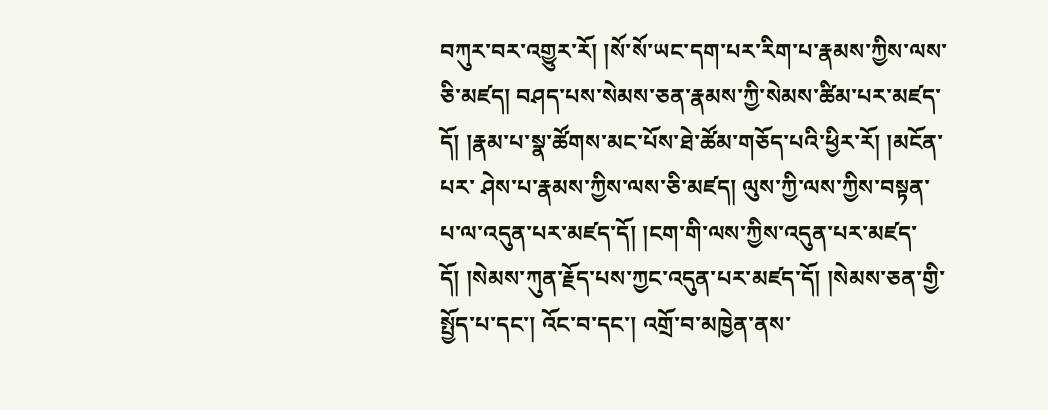བཀུར་བར་འགྱུར་རོ། །སོ་སོ་ཡང་དག་པར་རིག་པ་རྣམས་ཀྱིས་ལས་ཅི་མཛད། བཤད་པས་སེམས་ཅན་རྣམས་ཀྱི་སེམས་ཚིམ་པར་མཛད་དོ། །རྣམ་པ་སྣ་ཚོགས་མང་པོས་ཐེ་ཚོམ་གཅོད་པའི་ཕྱིར་རོ། །མངོན་པར་ ཤེས་པ་རྣམས་ཀྱིས་ལས་ཅི་མཛད། ལུས་ཀྱི་ལས་ཀྱིས་བསྟན་པ་ལ་འདུན་པར་མཛད་དོ། །ངག་གི་ལས་ཀྱིས་འདུན་པར་མཛད་དོ། །སེམས་ཀུན་རྗོད་པས་ཀྱང་འདུན་པར་མཛད་དོ། །སེམས་ཅན་གྱི་སྤྱོད་པ་དང་། འོང་བ་དང་། འགྲོ་བ་མཁྱེན་ནས་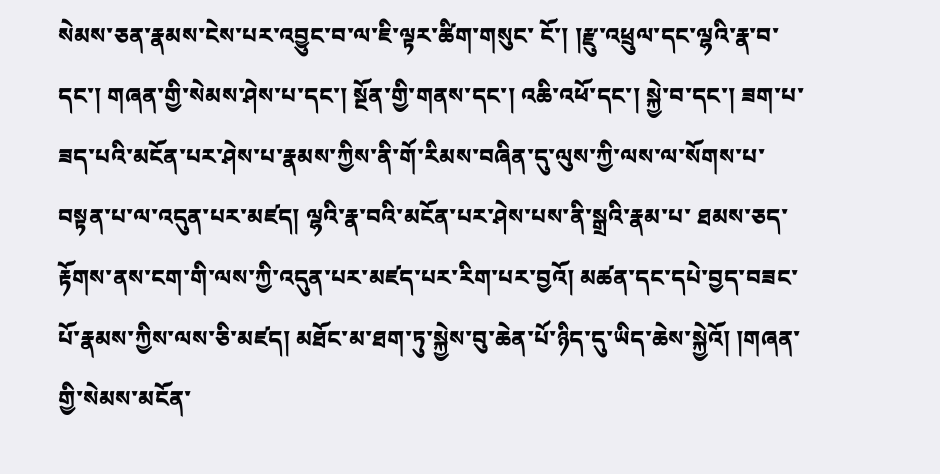སེམས་ཅན་རྣམས་ངེས་པར་འབྱུང་བ་ལ་ཇི་ལྟར་ཚིག་གསུང་ ངོ་། །རྫུ་འཕྲུལ་དང་ལྷའི་རྣ་བ་དང་། གཞན་གྱི་སེམས་ཤེས་པ་དང་། སྔོན་གྱི་གནས་དང་། འཆི་འཕོ་དང་། སྐྱེ་བ་དང་། ཟག་པ་ཟད་པའི་མངོན་པར་ཤེས་པ་རྣམས་ཀྱིས་ནི་གོ་རིམས་བཞིན་དུ་ལུས་ཀྱི་ལས་ལ་སོགས་པ་བསྟན་པ་ལ་འདུན་པར་མཛད། ལྷའི་རྣ་བའི་མངོན་པར་ཤེས་པས་ནི་སྒྲའི་རྣམ་པ་ ཐམས་ཅད་རྟོགས་ནས་ངག་གི་ལས་ཀྱི་འདུན་པར་མཛད་པར་རིག་པར་བྱའོ། མཚན་དང་དཔེ་བྱད་བཟང་པོ་རྣམས་ཀྱིས་ལས་ཅི་མཛད། མཐོང་མ་ཐག་ཏུ་སྐྱེས་བུ་ཆེན་པོ་ཉིད་དུ་ཡིད་ཆེས་སྐྱེའོ། །གཞན་གྱི་སེམས་མངོན་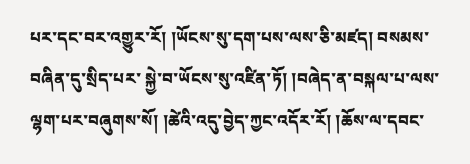པར་དང་བར་འགྱུར་རོ། །ཡོངས་སུ་དག་པས་ལས་ཅི་མཛད། བསམས་བཞིན་དུ་སྲིད་པར་ སྐྱེ་བ་ཡོངས་སུ་འཛིན་ཏོ། །བཞེད་ན་བསྐལ་པ་ལས་ལྷག་པར་བཞུགས་སོ། །ཚེའི་འདུ་བྱེད་ཀྱང་འདོར་རོ། །ཆོས་ལ་དབང་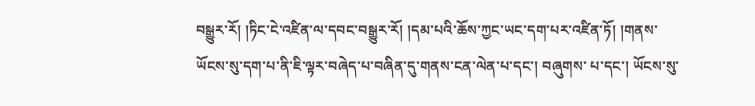བསྒྱུར་རོ། །ཏིང་ངེ་འཛིན་ལ་དབང་བསྒྱུར་རོ། །དམ་པའི་ཆོས་ཀྱང་ཡང་དག་པར་འཛིན་ཏོ། །གནས་ཡོངས་སུ་དག་པ་ནི་ཇི་ལྟར་བཞེད་པ་བཞིན་དུ་གནས་ངན་ལེན་པ་དང་། བཞུགས་ པ་དང་། ཡོངས་སུ་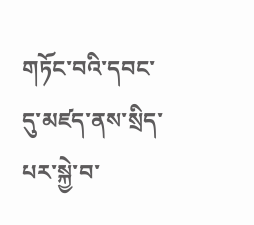གཏོང་བའི་དབང་དུ་མཛད་ནས་སྲིད་པར་སྐྱེ་བ་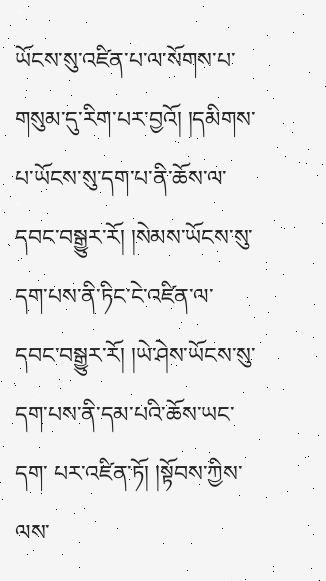ཡོངས་སུ་འཛིན་པ་ལ་སོགས་པ་གསུམ་དུ་རིག་པར་བྱའོ། །དམིགས་པ་ཡོངས་སུ་དག་པ་ནི་ཆོས་ལ་དབང་བསྒྱུར་རོ། །སེམས་ཡོངས་སུ་དག་པས་ནི་ཏིང་ངེ་འཛིན་ལ་དབང་བསྒྱུར་རོ། །ཡེ་ཤེས་ཡོངས་སུ་དག་པས་ནི་དམ་པའི་ཆོས་ཡང་དག་ པར་འཛིན་ཏོ། །སྟོབས་ཀྱིས་ལས་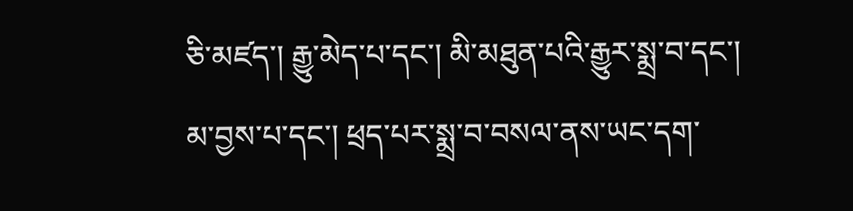ཅི་མཛད་། རྒྱུ་མེད་པ་དང་། མི་མཐུན་པའི་རྒྱུར་སྨྲ་བ་དང་། མ་བྱས་པ་དང་། ཕྲད་པར་སྨྲ་བ་བསལ་ནས་ཡང་དག་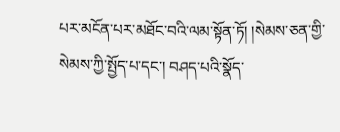པར་མངོན་པར་མཐོང་བའི་ལམ་སྟོན་ཏོ། །སེམས་ཅན་གྱི་སེམས་ཀྱི་སྤྱོད་པ་དང་། བཤད་པའི་སྣོད་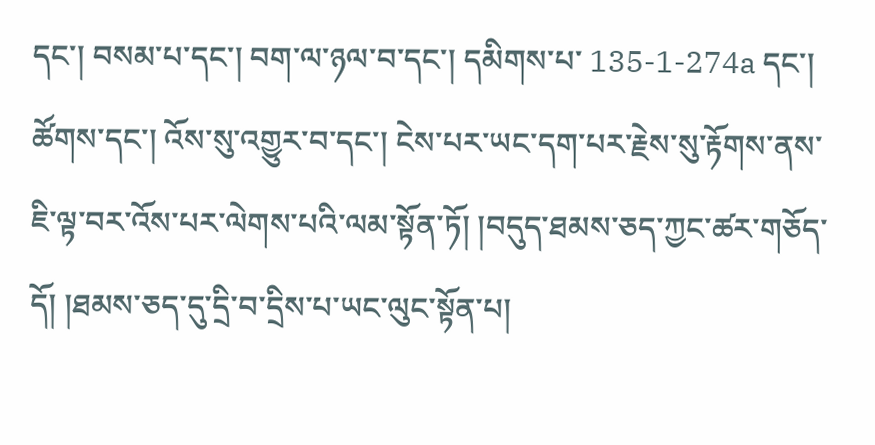དང་། བསམ་པ་དང་། བག་ལ་ཉལ་བ་དང་། དམིགས་པ་ 135-1-274a དང་། ཚོགས་དང་། འོས་སུ་འགྱུར་བ་དང་། ངེས་པར་ཡང་དག་པར་རྗེས་སུ་རྟོགས་ནས་ཇི་ལྟ་བར་འོས་པར་ལེགས་པའི་ལམ་སྟོན་ཏོ། །བདུད་ཐམས་ཅད་ཀྱང་ཚར་གཅོད་དོ། །ཐམས་ཅད་དུ་དྲི་བ་དྲིས་པ་ཡང་ལུང་སྟོན་པ།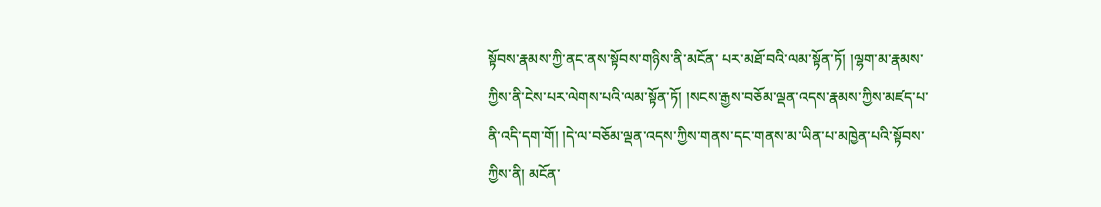སྟོབས་རྣམས་ཀྱི་ནང་ནས་སྟོབས་གཉིས་ནི་མངོན་ པར་མཐོ་བའི་ལམ་སྟོན་ཏོ། །ལྷག་མ་རྣམས་ཀྱིས་ནི་ངེས་པར་ལེགས་པའི་ལམ་སྟོན་ཏོ། །སངས་རྒྱས་བཅོམ་ལྡན་འདས་རྣམས་ཀྱིས་མཛད་པ་ནི་འདི་དག་གོ། །དེ་ལ་བཅོམ་ལྡན་འདས་ཀྱིས་གནས་དང་གནས་མ་ཡིན་པ་མཁྱེན་པའི་སྟོབས་ཀྱིས་ནི། མངོན་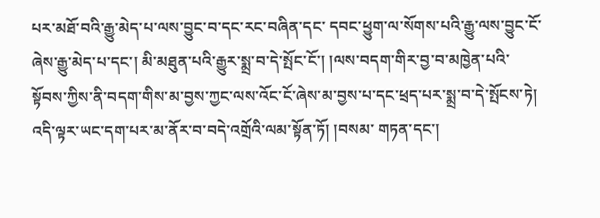པར་མཐོ་བའི་རྒྱུ་མེད་པ་ལས་བྱུང་བ་དང་རང་བཞིན་དང་ དབང་ཕྱུག་ལ་སོགས་པའི་རྒྱུ་ལས་བྱུང་ངོ་ཞེས་རྒྱུ་མེད་པ་དང་། མི་མཐུན་པའི་རྒྱུར་སྨྲ་བ་དེ་སྤོང་ངོ་། །ལས་བདག་གིར་བྱ་བ་མཁྱེན་པའི་སྟོབས་ཀྱིས་ནི་བདག་གིས་མ་བྱས་ཀྱང་ལས་འོང་ངོ་ཞེས་མ་བྱས་པ་དང་ཕྲད་པར་སྨྲ་བ་དེ་སྤོངས་ཏེ། འདི་ལྟར་ཡང་དག་པར་མ་ནོར་བ་བདེ་འགྲོའི་ལམ་སྟོན་ཏོ། །བསམ་ གཏན་དང་།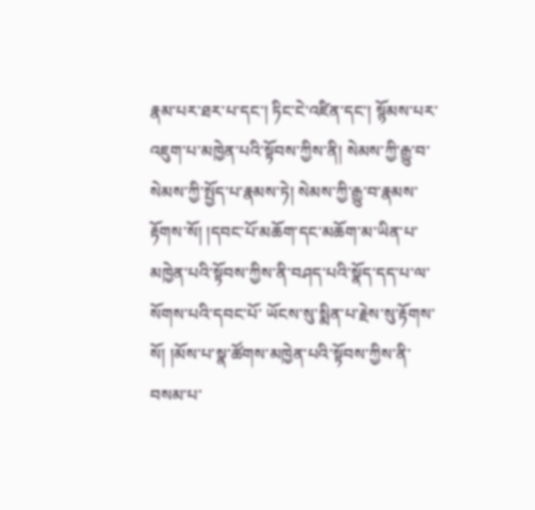རྣམ་པར་ཐར་པ་དང་། ཏིང་ངེ་འཛིན་དང་། སྙོམས་པར་འཇུག་པ་མཁྱེན་པའི་སྟོབས་ཀྱིས་ནི། སེམས་ཀྱི་རྒྱུ་བ་སེམས་ཀྱི་སྤྱོད་པ་རྣམས་ཏེ། སེམས་ཀྱི་རྒྱུ་བ་རྣམས་རྟོགས་སོ། །དབང་པོ་མཆོག་དང་མཆོག་མ་ཡིན་པ་མཁྱེན་པའི་སྟོབས་ཀྱིས་ནི་བཤད་པའི་སྣོད་དད་པ་ལ་སོགས་པའི་དབང་པོ་ ཡོངས་སུ་སྨིན་པ་རྗེས་སུ་རྟོགས་སོ། །མོས་པ་སྣ་ཚོགས་མཁྱེན་པའི་སྟོབས་ཀྱིས་ནི་བསམ་པ་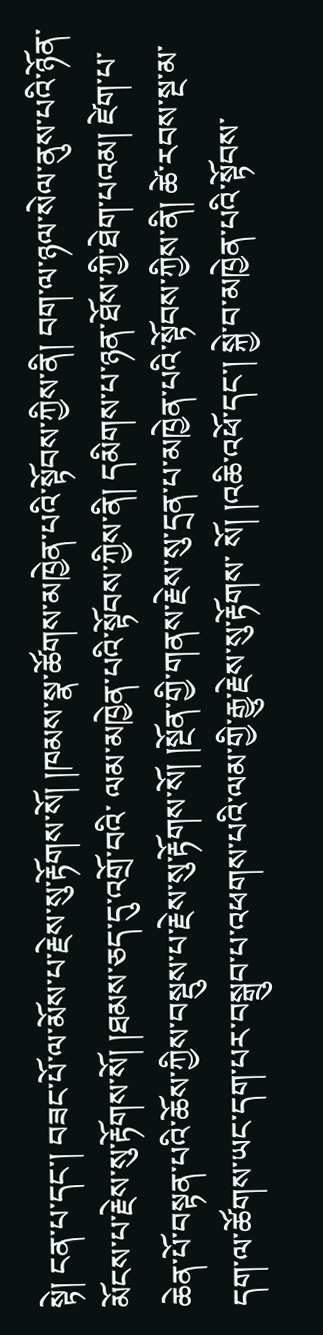སྟེ། ངན་པ་དང་། བཟང་པོ་ལ་མོས་པ་རྗེས་སུ་རྟོགས་སོ། །ཁམས་སྣ་ཚོགས་མཁྱེན་པའི་སྟོབས་ཀྱིས་ནི། བག་ལ་ཉལ་སེལ་ནུས་པའི་ཉོན་མོངས་པ་རྗེས་སུ་རྟོགས་སོ། །ཐམས་ཅད་དུ་འགྲོ་བའི་ ལམ་མཁྱེན་པའི་སྟོབས་ཀྱིས་ནི། དམིགས་པ་ཉན་ཐོས་ཀྱི་ཐེག་པའམ། ཛེག་པ་ཆེན་པོ་བསྟན་པའི་ཆོས་ཀྱིས་བསྡུས་པ་རྗེས་སུ་རྟོགས་སོ། །སྔོན་གྱི་གནས་རྗེས་སུ་དྲན་པ་མཁྱེན་པའི་སྟོབས་ཀྱིས་ནི། ཚེ་རབས་སྔ་མ་དག་ལ་ཚོགས་ཡང་དག་པར་བསྒྲུབ་པ་འཕགས་པའི་ལམ་གྱི་རྒྱུ་རྗེས་སུ་རྟོགས་ སོ། །འཆི་འཕོ་དང་། སྐྱེ་བ་མཁྱེན་པའི་སྟོབས་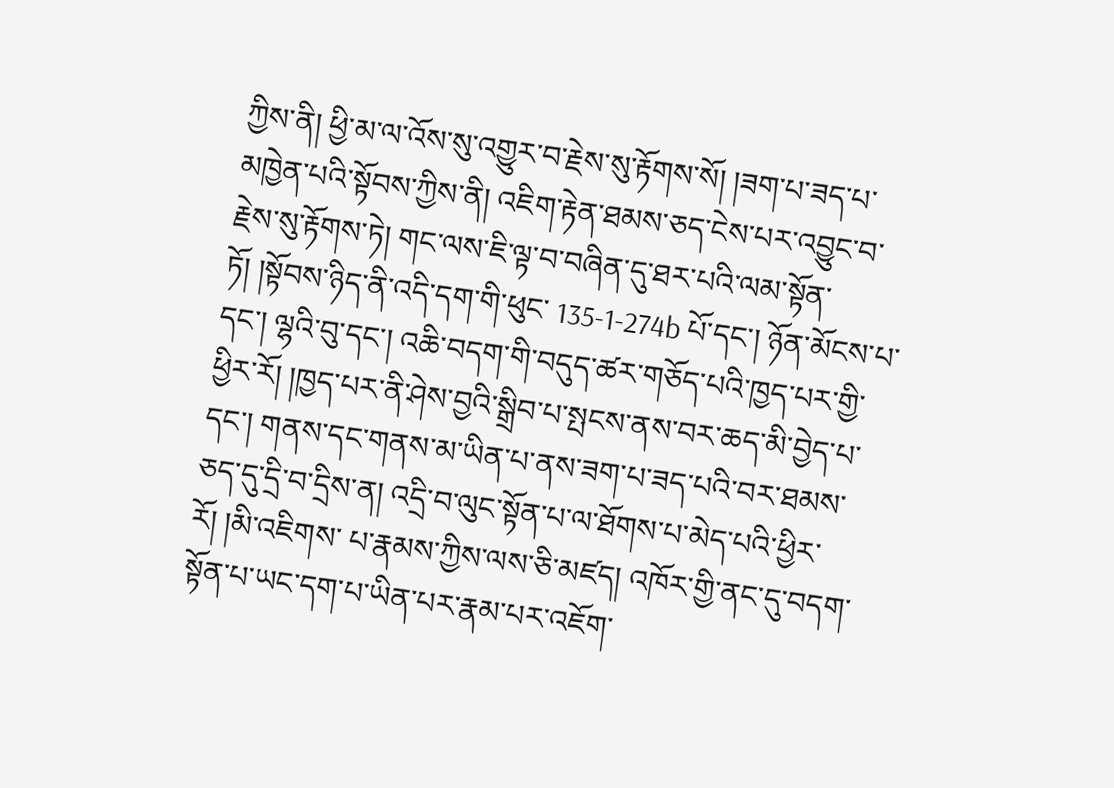ཀྱིས་ནི། ཕྱི་མ་ལ་འོས་སུ་འགྱུར་བ་རྗེས་སུ་རྟོགས་སོ། །ཟག་པ་ཟད་པ་མཁྱེན་པའི་སྟོབས་ཀྱིས་ནི། འཇིག་རྟེན་ཐམས་ཅད་ངེས་པར་འབྱུང་བ་རྗེས་སུ་རྟོགས་ཏེ། གང་ལས་ཇི་ལྟ་བ་བཞིན་དུ་ཐར་པའི་ལམ་སྟོན་ཏོ། །སྟོབས་ཉིད་ནི་འདི་དག་གི་ཕུང་ 135-1-274b པོ་དང་། ཉོན་མོངས་པ་དང་། ལྷའི་བུ་དང་། འཆི་བདག་གི་བདུད་ཚར་གཅོད་པའི་ཁྱད་པར་གྱི་ཕྱིར་རོ། །ཁྱད་པར་ནི་ཤེས་བྱའི་སྒྲིབ་པ་སྤངས་ནས་བར་ཆད་མི་བྱེད་པ་དང་། གནས་དང་གནས་མ་ཡིན་པ་ནས་ཟག་པ་ཟད་པའི་བར་ཐམས་ཅད་དུ་དྲི་བ་དྲིས་ན། འདྲི་བ་ལུང་སྟོན་པ་ལ་ཐོགས་པ་མེད་པའི་ཕྱིར་རོ། །མི་འཇིགས་ པ་རྣམས་ཀྱིས་ལས་ཅི་མཛད། འཁོར་གྱི་ནང་དུ་བདག་སྟོན་པ་ཡང་དག་པ་ཡིན་པར་རྣམ་པར་འཇོག་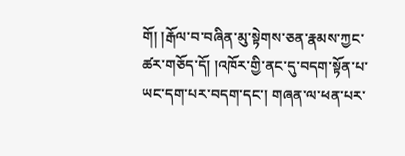གོ། །རྒོལ་བ་བཞིན་མུ་སྟེགས་ཅན་རྣམས་ཀྱང་ཚར་གཅོད་དོ། །འཁོར་གྱི་ནང་དུ་བདག་སྟོན་པ་ཡང་དག་པར་བདག་དང་། གཞན་ལ་ཕན་པར་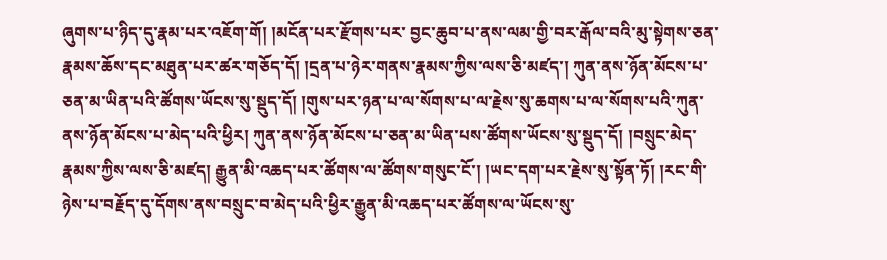ཞུགས་པ་ཉིད་དུ་རྣམ་པར་འཇོག་གོ། །མངོན་པར་རྫོགས་པར་ བྱང་ཆུབ་པ་ནས་ལམ་གྱི་བར་རྒོལ་བའི་མུ་སྟེགས་ཅན་རྣམས་ཆོས་དང་མཐུན་པར་ཚར་གཅོད་དོ། །དྲན་པ་ཉེར་གནས་རྣམས་ཀྱིས་ལས་ཅི་མཛད་། ཀུན་ནས་ཉོན་མོངས་པ་ཅན་མ་ཡིན་པའི་ཚོགས་ཡོངས་སུ་སྡུད་དོ། །གུས་པར་ཉན་པ་ལ་སོགས་པ་ལ་རྗེས་སུ་ཆགས་པ་ལ་སོགས་པའི་ཀུན་ནས་ཉོན་མོངས་པ་མེད་པའི་ཕྱིར། ཀུན་ནས་ཉོན་མོངས་པ་ཅན་མ་ཡིན་པས་ཚོགས་ཡོངས་སུ་སྡུད་དོ། །བསྲུང་མེད་རྣམས་ཀྱིས་ལས་ཅི་མཛད། རྒྱུན་མི་འཆད་པར་ཚོགས་ལ་ཚོགས་གསུང་ངོ་། །ཡང་དག་པར་རྗེས་སུ་སྟོན་ཏོ། །རང་གི་ཉེས་པ་བརྗོད་དུ་དོགས་ནས་བསྲུང་བ་མེད་པའི་ཕྱིར་རྒྱུན་མི་འཆད་པར་ཚོགས་ལ་ཡོངས་སུ་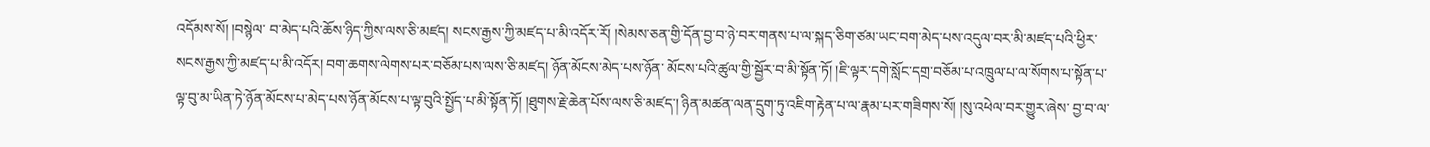འདོམས་སོ། །བསྙེལ་ བ་མེད་པའི་ཆོས་ཉིད་ཀྱིས་ལས་ཅི་མཛད། སངས་རྒྱས་ཀྱི་མཛད་པ་མི་འདོར་རོ། །སེམས་ཅན་གྱི་དོན་བྱ་བ་ཉེ་བར་གནས་པ་ལ་སྐད་ཅིག་ཙམ་ཡང་བག་མེད་པས་འདུལ་བར་མི་མཛད་པའི་ཕྱིར་སངས་རྒྱས་ཀྱི་མཛད་པ་མི་འདོར། བག་ཆགས་ལེགས་པར་བཅོམ་པས་ལས་ཅི་མཛད། ཉོན་མོངས་མེད་པས་ཉོན་ མོངས་པའི་ཚུལ་གྱི་སྦྱོར་བ་མི་སྟོན་ཏོ། །ཇི་ལྟར་དགེ་སློང་དགྲ་བཅོམ་པ་འཁྲུལ་པ་ལ་སོགས་པ་སྟོན་པ་ལྟ་བུ་མ་ཡིན་ཏེ་ཉོན་མོངས་པ་མེད་པས་ཉོན་མོངས་པ་ལྟ་བུའི་སྤྱོད་པ་མི་སྟོན་ཏོ། །ཐུགས་རྗེ་ཆེན་པོས་ལས་ཅི་མཛད་། ཉིན་མཚན་ལན་དྲུག་ཏུ་འཇིག་རྟེན་པ་ལ་རྣམ་པར་གཟིགས་སོ། །སུ་འཕེལ་བར་གྱུར་ཞེས་ བྱ་བ་ལ་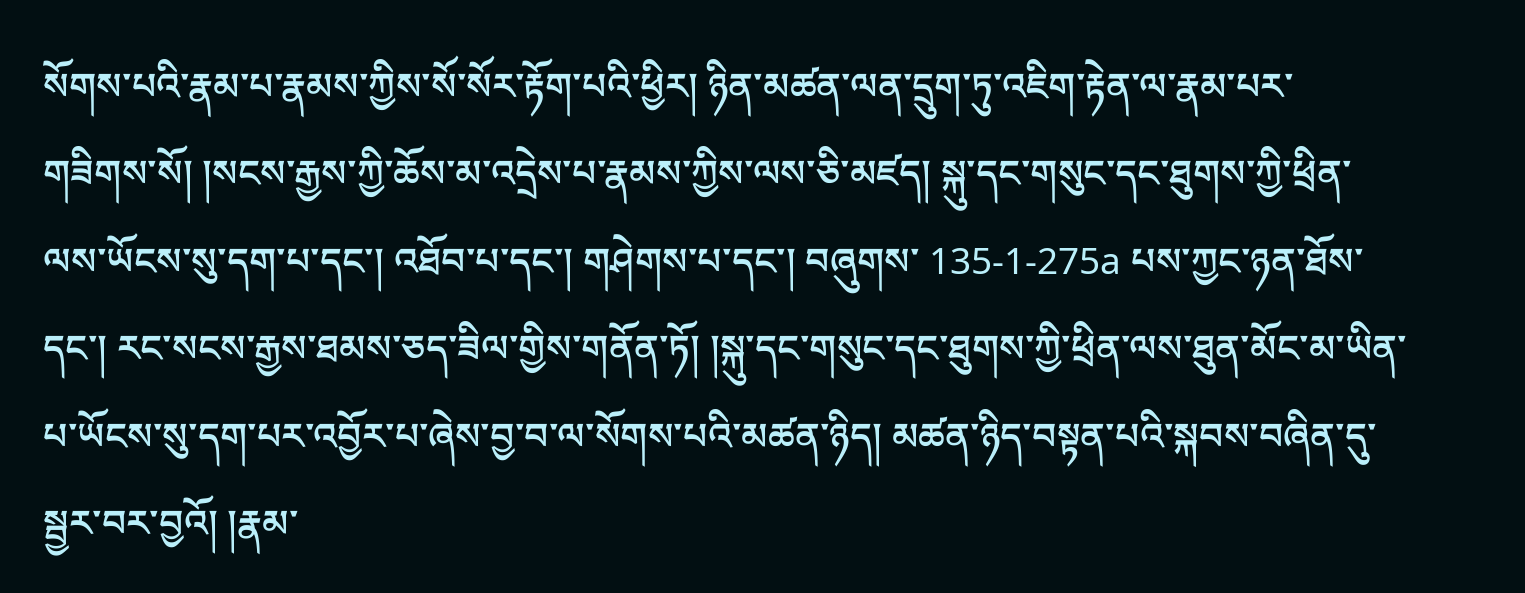སོགས་པའི་རྣམ་པ་རྣམས་ཀྱིས་སོ་སོར་རྟོག་པའི་ཕྱིར། ཉིན་མཚན་ལན་དྲུག་ཏུ་འཇིག་རྟེན་ལ་རྣམ་པར་གཟིགས་སོ། །སངས་རྒྱས་ཀྱི་ཆོས་མ་འདྲེས་པ་རྣམས་ཀྱིས་ལས་ཅི་མཛད། སྐུ་དང་གསུང་དང་ཐུགས་ཀྱི་ཕྲིན་ལས་ཡོངས་སུ་དག་པ་དང་། འཐོབ་པ་དང་། གཤེགས་པ་དང་། བཞུགས་ 135-1-275a པས་ཀྱང་ཉན་ཐོས་དང་། རང་སངས་རྒྱས་ཐམས་ཅད་ཟིལ་གྱིས་གནོན་ཏོ། །སྐུ་དང་གསུང་དང་ཐུགས་ཀྱི་ཕྲིན་ལས་ཐུན་མོང་མ་ཡིན་པ་ཡོངས་སུ་དག་པར་འབྱོར་པ་ཞེས་བྱ་བ་ལ་སོགས་པའི་མཚན་ཉིད། མཚན་ཉིད་བསྟན་པའི་སྐབས་བཞིན་དུ་སྦྱར་བར་བྱའོ། །རྣམ་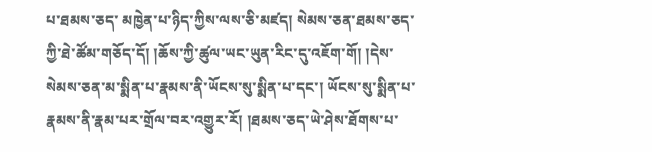པ་ཐམས་ཅད་ མཁྱེན་པ་ཉིད་ཀྱིས་ལས་ཅི་མཛད། སེམས་ཅན་ཐམས་ཅད་ཀྱི་ཐེ་ཚོམ་གཅོད་དོ། །ཆོས་ཀྱི་ཚུལ་ཡང་ཡུན་རིང་དུ་འཇོག་གོ། །དེས་སེམས་ཅན་མ་སྨིན་པ་རྣམས་ནི་ཡོངས་སུ་སྨིན་པ་དང་། ཡོངས་སུ་སྨིན་པ་རྣམས་ནི་རྣམ་པར་གྲོལ་བར་འགྱུར་རོ། །ཐམས་ཅད་ཡེ་ཤེས་ཐོགས་པ་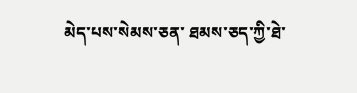མེད་པས་སེམས་ཅན་ ཐམས་ཅད་ཀྱི་ཐེ་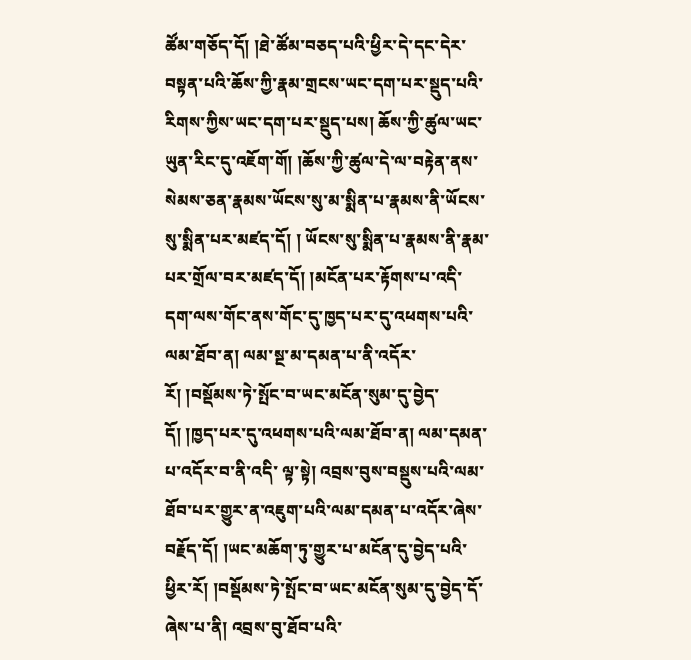ཚོམ་གཅོད་དོ། །ཐེ་ཚོམ་བཅད་པའི་ཕྱིར་དེ་དང་དེར་བསྟན་པའི་ཆོས་ཀྱི་རྣམ་གྲངས་ཡང་དག་པར་སྡུད་པའི་རིགས་ཀྱིས་ཡང་དག་པར་སྡུད་པས། ཆོས་ཀྱི་ཚུལ་ཡང་ཡུན་རིང་དུ་འཇོག་གོ། །ཆོས་ཀྱི་ཚུལ་དེ་ལ་བརྟེན་ནས་སེམས་ཅན་རྣམས་ཡོངས་སུ་མ་སྨིན་པ་རྣམས་ནི་ཡོངས་སུ་སྨིན་པར་མཛད་དོ། ། ཡོངས་སུ་སྨིན་པ་རྣམས་ནི་རྣམ་པར་གྲོལ་བར་མཛད་དོ། །མངོན་པར་རྟོགས་པ་འདི་དག་ལས་གོང་ནས་གོང་དུ་ཁྱད་པར་དུ་འཕགས་པའི་ལམ་ཐོབ་ན། ལམ་སྔ་མ་དམན་པ་ནི་འདོར་རོ། །བསྡོམས་ཏེ་སྤོང་བ་ཡང་མངོན་སུམ་དུ་བྱེད་དོ། །ཁྱད་པར་དུ་འཕགས་པའི་ལམ་ཐོབ་ན། ལམ་དམན་པ་འདོར་བ་ནི་འདི་ ལྟ་སྟེ། འབྲས་བུས་བསྡུས་པའི་ལམ་ཐོབ་པར་གྱུར་ན་འཇུག་པའི་ལམ་དམན་པ་འདོར་ཞེས་བརྗོད་དོ། །ཡང་མཆོག་ཏུ་གྱུར་པ་མངོན་དུ་བྱེད་པའི་ཕྱིར་རོ། །བསྡོམས་ཏེ་སྤོང་བ་ཡང་མངོན་སུམ་དུ་བྱེད་དོ་ཞེས་པ་ནི། འབྲས་བུ་ཐོབ་པའི་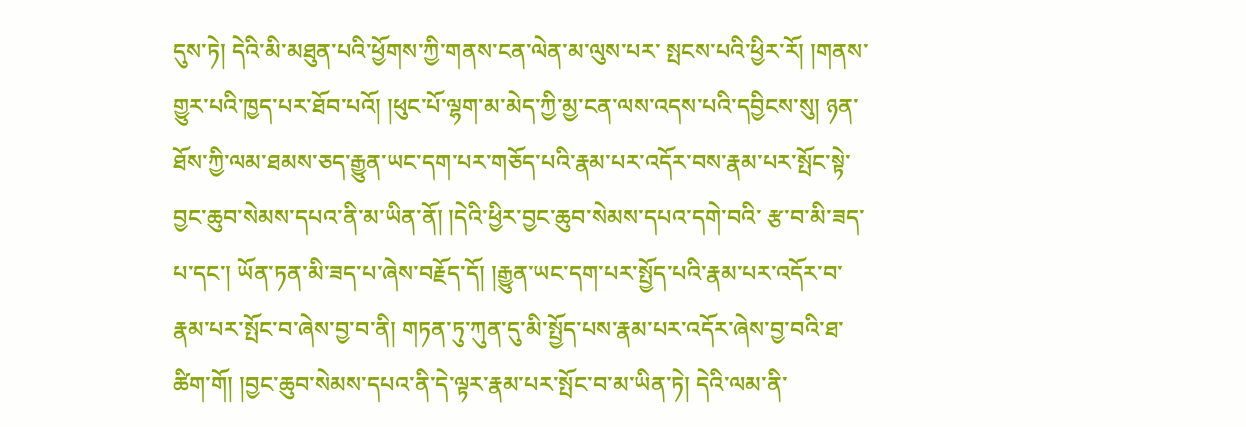དུས་ཏེ། དེའི་མི་མཐུན་པའི་ཕྱོགས་ཀྱི་གནས་ངན་ལེན་མ་ལུས་པར་ སྤངས་པའི་ཕྱིར་རོ། །གནས་གྱུར་པའི་ཁྱད་པར་ཐོབ་པའོ། །ཕུང་པོ་ལྷག་མ་མེད་ཀྱི་མྱ་ངན་ལས་འདས་པའི་དབྱིངས་སུ། ཉན་ཐོས་ཀྱི་ལམ་ཐམས་ཅད་རྒྱུན་ཡང་དག་པར་གཅོད་པའི་རྣམ་པར་འདོར་བས་རྣམ་པར་སྤོང་སྟེ་བྱང་ཆུབ་སེམས་དཔའ་ནི་མ་ཡིན་ནོ། །དེའི་ཕྱིར་བྱང་ཆུབ་སེམས་དཔའ་དགེ་བའི་ རྩ་བ་མི་ཟད་པ་དང་། ཡོན་ཏན་མི་ཟད་པ་ཞེས་བརྗོད་དོ། །རྒྱུན་ཡང་དག་པར་སྤྱོད་པའི་རྣམ་པར་འདོར་བ་རྣམ་པར་སྤོང་བ་ཞེས་བྱ་བ་ནི། གཏན་ཏུ་ཀུན་དུ་མི་སྤྱོད་པས་རྣམ་པར་འདོར་ཞེས་བྱ་བའི་ཐ་ཚིག་གོ། །བྱང་ཆུབ་སེམས་དཔའ་ནི་དེ་ལྟར་རྣམ་པར་སྤོང་བ་མ་ཡིན་ཏེ། དེའི་ལམ་ནི་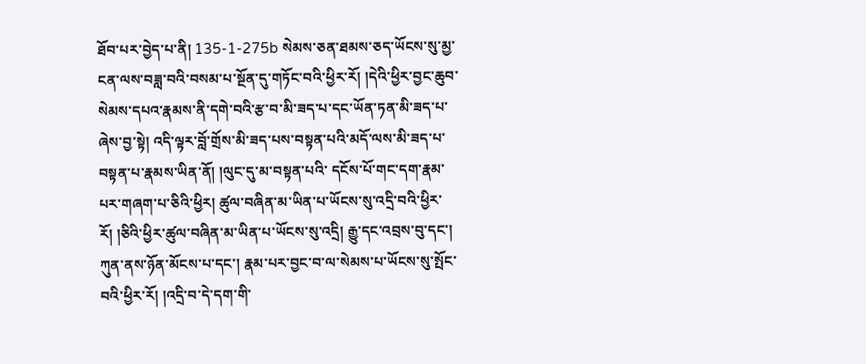ཐོབ་པར་བྱེད་པ་ནི། 135-1-275b སེམས་ཅན་ཐམས་ཅད་ཡོངས་སུ་མྱ་ངན་ལས་བཟླ་བའི་བསམ་པ་སྔོན་དུ་གཏོང་བའི་ཕྱིར་རོ། །དེའི་ཕྱིར་བྱང་ཆུབ་སེམས་དཔའ་རྣམས་ནི་དགེ་བའི་རྩ་བ་མི་ཟད་པ་དང་ཡོན་ཏན་མི་ཟད་པ་ཞེས་བྱ་སྟེ། འདི་ལྟར་བློ་གྲོས་མི་ཟད་པས་བསྟན་པའི་མདོ་ལས་མི་ཟད་པ་བསྟན་པ་རྣམས་ཡིན་ནོ། །ལུང་དུ་མ་བསྟན་པའི་ དངོས་པོ་གང་དག་རྣམ་པར་གཞག་པ་ཅིའི་ཕྱིར། ཚུལ་བཞིན་མ་ཡིན་པ་ཡོངས་སུ་འདྲི་བའི་ཕྱིར་རོ། །ཅིའི་ཕྱིར་ཚུལ་བཞིན་མ་ཡིན་པ་ཡོངས་སུ་འདྲི། རྒྱུ་དང་འབྲས་བུ་དང་། ཀུན་ནས་ཉོན་མོངས་པ་དང་། རྣམ་པར་བྱང་བ་ལ་སེམས་པ་ཡོངས་སུ་སྤོང་བའི་ཕྱིར་རོ། །འདྲི་བ་དེ་དག་གི་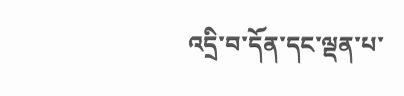འདྲི་བ་དོན་དང་ལྡན་པ་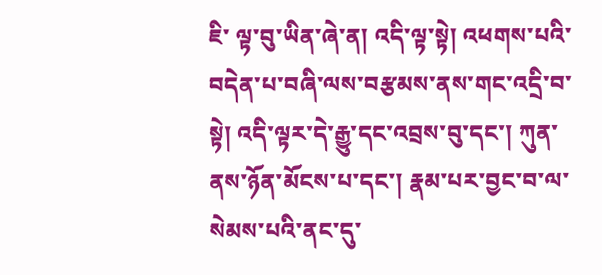ཇི་ ལྟ་བུ་ཡིན་ཞེ་ན། འདི་ལྟ་སྟེ། འཕགས་པའི་བདེན་པ་བཞི་ལས་བརྩམས་ནས་གང་འདྲི་བ་སྟེ། འདི་ལྟར་དེ་རྒྱུ་དང་འབྲས་བུ་དང་། ཀུན་ནས་ཉོན་མོངས་པ་དང་། རྣམ་པར་བྱང་བ་ལ་སེམས་པའི་ནང་དུ་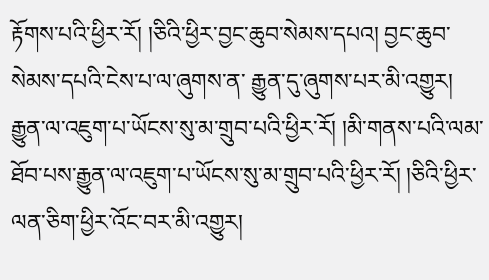རྟོགས་པའི་ཕྱིར་རོ། །ཅིའི་ཕྱིར་བྱང་ཆུབ་སེམས་དཔའ། བྱང་ཆུབ་སེམས་དཔའི་ངེས་པ་ལ་ཞུགས་ན་ རྒྱུན་དུ་ཞུགས་པར་མི་འགྱུར། རྒྱུན་ལ་འཇུག་པ་ཡོངས་སུ་མ་གྲུབ་པའི་ཕྱིར་རོ། །མི་གནས་པའི་ལམ་ཐོབ་པས་རྒྱུན་ལ་འཇུག་པ་ཡོངས་སུ་མ་གྲུབ་པའི་ཕྱིར་རོ། །ཅིའི་ཕྱིར་ལན་ཅིག་ཕྱིར་འོང་བར་མི་འགྱུར།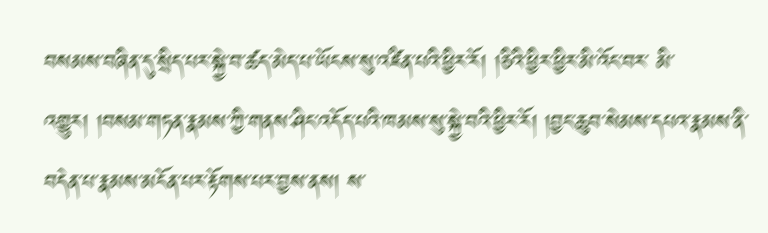བསམས་བཞིན་དུ་སྲིད་པར་སྐྱེ་བ་ཚད་མེད་པ་ཡོངས་སུ་འཛིན་པའི་ཕྱིར་རོ། །ཅིའི་ཕྱིར་ཕྱིར་མི་འོང་བར་ མི་འགྱུར། །བསམ་གཏན་རྣམས་ཀྱི་གནས་ཤིང་འདོད་པའི་ཁམས་སུ་སྐྱེ་བའི་ཕྱིར་རོ། །བྱང་ཆུབ་སེམས་དཔའ་རྣམས་ནི་བདེན་པ་རྣམས་མངོན་པར་རྟོགས་པར་བྱས་ནས། ས་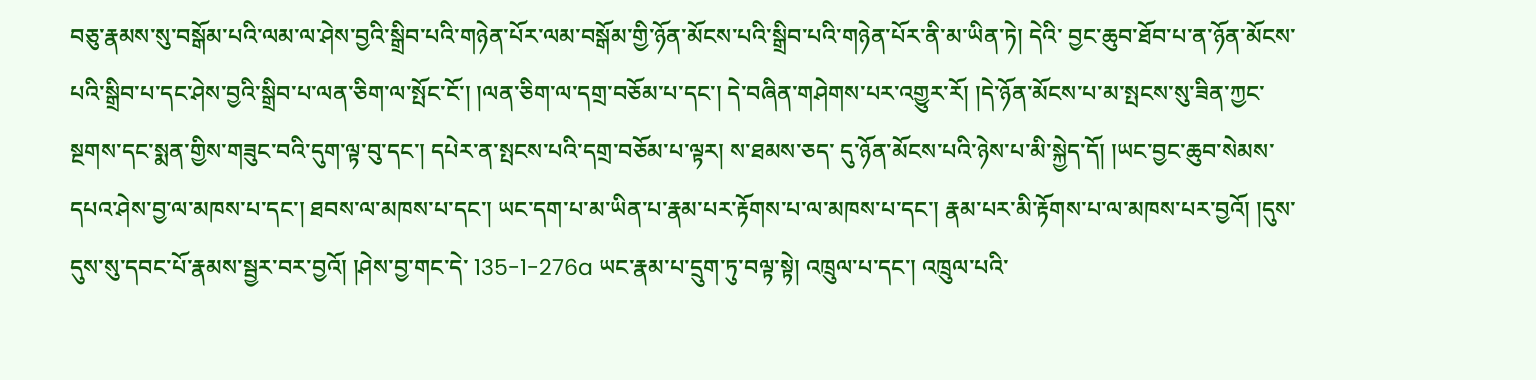བཅུ་རྣམས་སུ་བསྒོམ་པའི་ལམ་ལ་ཤེས་བྱའི་སྒྲིབ་པའི་གཉེན་པོར་ལམ་བསྒོམ་གྱི་ཉོན་མོངས་པའི་སྒྲིབ་པའི་གཉེན་པོར་ནི་མ་ཡིན་ཏེ། དེའི་ བྱང་ཆུབ་ཐོབ་པ་ན་ཉོན་མོངས་པའི་སྒྲིབ་པ་དང་ཤེས་བྱའི་སྒྲིབ་པ་ལན་ཅིག་ལ་སྤོང་ངོ་། །ལན་ཅིག་ལ་དགྲ་བཅོམ་པ་དང་། དེ་བཞིན་གཤེགས་པར་འགྱུར་རོ། །དེ་ཉོན་མོངས་པ་མ་སྤངས་སུ་ཟིན་ཀྱང་སྔགས་དང་སྨན་གྱིས་གཟུང་བའི་དུག་ལྟ་བུ་དང་། དཔེར་ན་སྤངས་པའི་དགྲ་བཅོམ་པ་ལྟར། ས་ཐམས་ཅད་ དུ་ཉོན་མོངས་པའི་ཉེས་པ་མི་སྐྱེད་དོ། །ཡང་བྱང་ཆུབ་སེམས་དཔའ་ཤེས་བྱ་ལ་མཁས་པ་དང་། ཐབས་ལ་མཁས་པ་དང་། ཡང་དག་པ་མ་ཡིན་པ་རྣམ་པར་རྟོགས་པ་ལ་མཁས་པ་དང་། རྣམ་པར་མི་རྟོགས་པ་ལ་མཁས་པར་བྱའོ། །དུས་དུས་སུ་དབང་པོ་རྣམས་སྦྱར་བར་བྱའོ། །ཤེས་བྱ་གང་དེ་ 135-1-276a ཡང་རྣམ་པ་དྲུག་ཏུ་བལྟ་སྟེ། འཁྲུལ་པ་དང་། འཁྲུལ་པའི་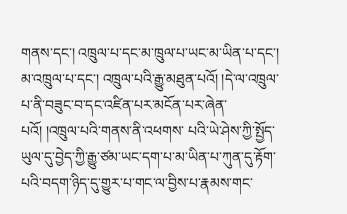གནས་དང་། འཁྲུལ་པ་དང་མ་ཁྲུལ་པ་ཡང་མ་ཡིན་པ་དང་། མ་འཁྲུལ་པ་དང་། འཁྲུལ་པའི་རྒྱུ་མཐུན་པའོ། །དེ་ལ་འཁྲུལ་པ་ནི་བཟུང་བ་དང་འཛིན་པར་མངོན་པར་ཞེན་པའོ། །འཁྲུལ་པའི་གནས་ནི་འཕགས་ པའི་ཡེ་ཤེས་ཀྱི་སྤྱོད་ཡུལ་དུ་བྱེད་ཀྱི་རྒྱུ་ཙམ་ཡང་དག་པ་མ་ཡིན་པ་ཀུན་དུ་རྟོག་པའི་བདག་ཉིད་དུ་གྱུར་པ་གང་ལ་བྱིས་པ་རྣམས་གང་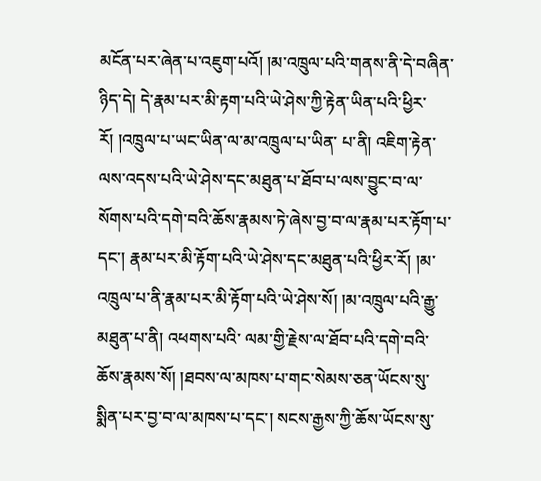མངོན་པར་ཞེན་པ་འཇུག་པའོ། །མ་འཁྲུལ་པའི་གནས་ནི་དེ་བཞིན་ཉིད་དེ། དེ་རྣམ་པར་མི་རྟག་པའི་ཡེ་ཤེས་ཀྱི་རྟེན་ཡིན་པའི་ཕྱིར་རོ། །འཁྲུལ་པ་ཡང་ཡིན་ལ་མ་འཁྲུལ་པ་ཡིན་ པ་ནི། འཇིག་རྟེན་ལས་འདས་པའི་ཡེ་ཤེས་དང་མཐུན་པ་ཐོབ་པ་ལས་བྱུང་བ་ལ་སོགས་པའི་དགེ་བའི་ཆོས་རྣམས་ཏེ་ཞེས་བྱ་བ་ལ་རྣམ་པར་རྟོག་པ་དང་། རྣམ་པར་མི་རྟོག་པའི་ཡེ་ཤེས་དང་མཐུན་པའི་ཕྱིར་རོ། །མ་འཁྲུལ་པ་ནི་རྣམ་པར་མི་རྟོག་པའི་ཡེ་ཤེས་སོ། །མ་འཁྲུལ་པའི་རྒྱུ་མཐུན་པ་ནི། འཕགས་པའི་ ལམ་གྱི་རྗེས་ལ་ཐོབ་པའི་དགེ་བའི་ཆོས་རྣམས་སོ། །ཐབས་ལ་མཁས་པ་གང་སེམས་ཅན་ཡོངས་སུ་སྨིན་པར་བྱ་བ་ལ་མཁས་པ་དང་། སངས་རྒྱས་ཀྱི་ཆོས་ཡོངས་སུ་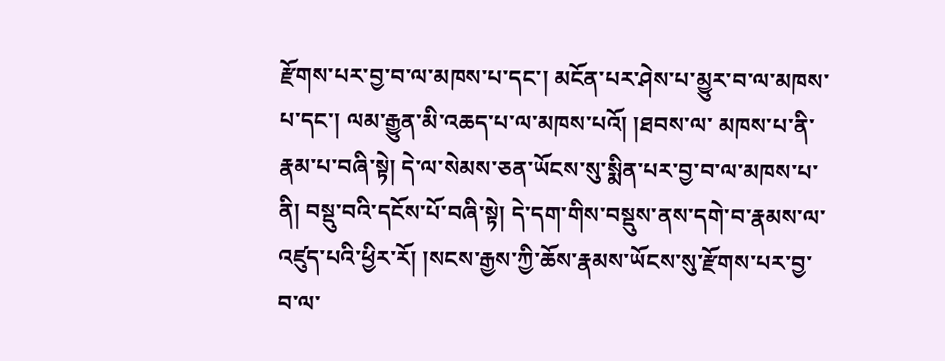རྫོགས་པར་བྱ་བ་ལ་མཁས་པ་དང་། མངོན་པར་ཤེས་པ་མྱུར་བ་ལ་མཁས་པ་དང་། ལམ་རྒྱུན་མི་འཆད་པ་ལ་མཁས་པའོ། །ཐབས་ལ་ མཁས་པ་ནི་རྣམ་པ་བཞི་སྟེ། དེ་ལ་སེམས་ཅན་ཡོངས་སུ་སྨིན་པར་བྱ་བ་ལ་མཁས་པ་ནི། བསྡུ་བའི་དངོས་པོ་བཞི་སྟེ། དེ་དག་གིས་བསྡུས་ནས་དགེ་བ་རྣམས་ལ་འཛུད་པའི་ཕྱིར་རོ། །སངས་རྒྱས་ཀྱི་ཆོས་རྣམས་ཡོངས་སུ་རྫོགས་པར་བྱ་བ་ལ་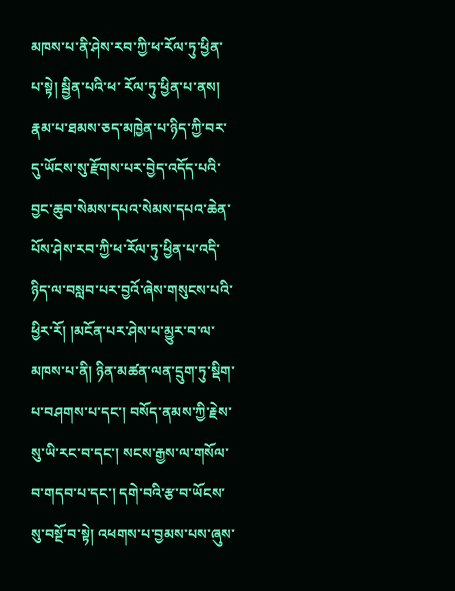མཁས་པ་ནི་ཤེས་རབ་ཀྱི་ཕ་རོལ་ཏུ་ཕྱིན་པ་སྟེ། སྦྱིན་པའི་ཕ་ རོལ་ཏུ་ཕྱིན་པ་ནས། རྣམ་པ་ཐམས་ཅད་མཁྱེན་པ་ཉིད་ཀྱི་བར་དུ་ཡོངས་སུ་རྫོགས་པར་བྱེད་འདོད་པའི་བྱང་ཆུབ་སེམས་དཔའ་སེམས་དཔའ་ཆེན་པོས་ཤེས་རབ་ཀྱི་ཕ་རོལ་ཏུ་ཕྱིན་པ་འདི་ཉིད་ལ་བསླབ་པར་བྱའོ་ཞེས་གསུངས་པའི་ཕྱིར་རོ། །མངོན་པར་ཤེས་པ་མྱུར་བ་ལ་མཁས་པ་ནི། ཉིན་མཚན་ལན་དྲུག་ཏུ་སྡིག་ པ་བཤགས་པ་དང་། བསོད་ནམས་ཀྱི་རྗེས་སུ་ཡི་རང་བ་དང་། སངས་རྒྱས་ལ་གསོལ་བ་གདབ་པ་དང་། དགེ་བའི་རྩ་བ་ཡོངས་སུ་བསྔོ་བ་སྟེ། འཕགས་པ་བྱམས་པས་ཞུས་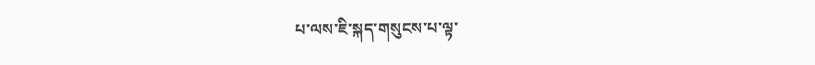པ་ལས་ཇི་སྐད་གསུངས་པ་ལྟ་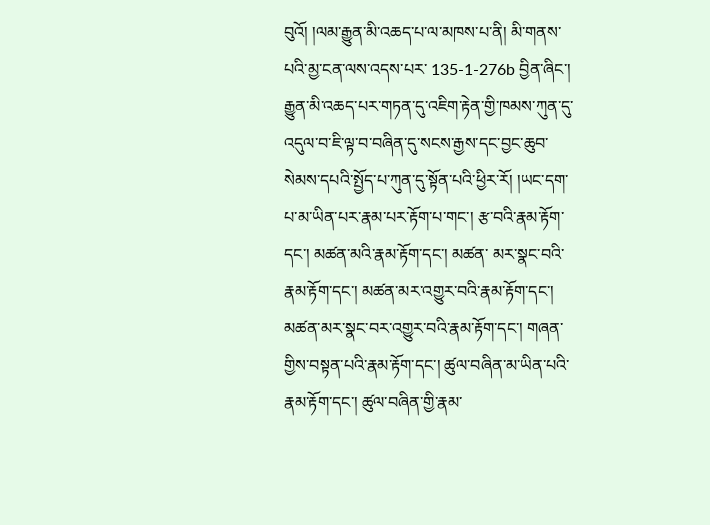བུའོ། །ལམ་རྒྱུན་མི་འཆད་པ་ལ་མཁས་པ་ནི། མི་གནས་པའི་མྱ་ངན་ལས་འདས་པར་ 135-1-276b བྱིན་ཞིང་། རྒྱུན་མི་འཆད་པར་གཏན་དུ་འཇིག་རྟེན་གྱི་ཁམས་ཀུན་དུ་འདུལ་བ་ཇི་ལྟ་བ་བཞིན་དུ་སངས་རྒྱས་དང་བྱང་ཆུབ་སེམས་དཔའི་སྤྱོད་པ་ཀུན་དུ་སྟོན་པའི་ཕྱིར་རོ། །ཡང་དག་པ་མ་ཡིན་པར་རྣམ་པར་རྟོག་པ་གང་། རྩ་བའི་རྣམ་རྟོག་དང་། མཚན་མའི་རྣམ་རྟོག་དང་། མཚན་ མར་སྣང་བའི་རྣམ་རྟོག་དང་། མཚན་མར་འགྱུར་བའི་རྣམ་རྟོག་དང་། མཚན་མར་སྣང་བར་འགྱུར་བའི་རྣམ་རྟོག་དང་། གཞན་གྱིས་བསྟན་པའི་རྣམ་རྟོག་དང་། ཚུལ་བཞིན་མ་ཡིན་པའི་རྣམ་རྟོག་དང་། ཚུལ་བཞིན་གྱི་རྣམ་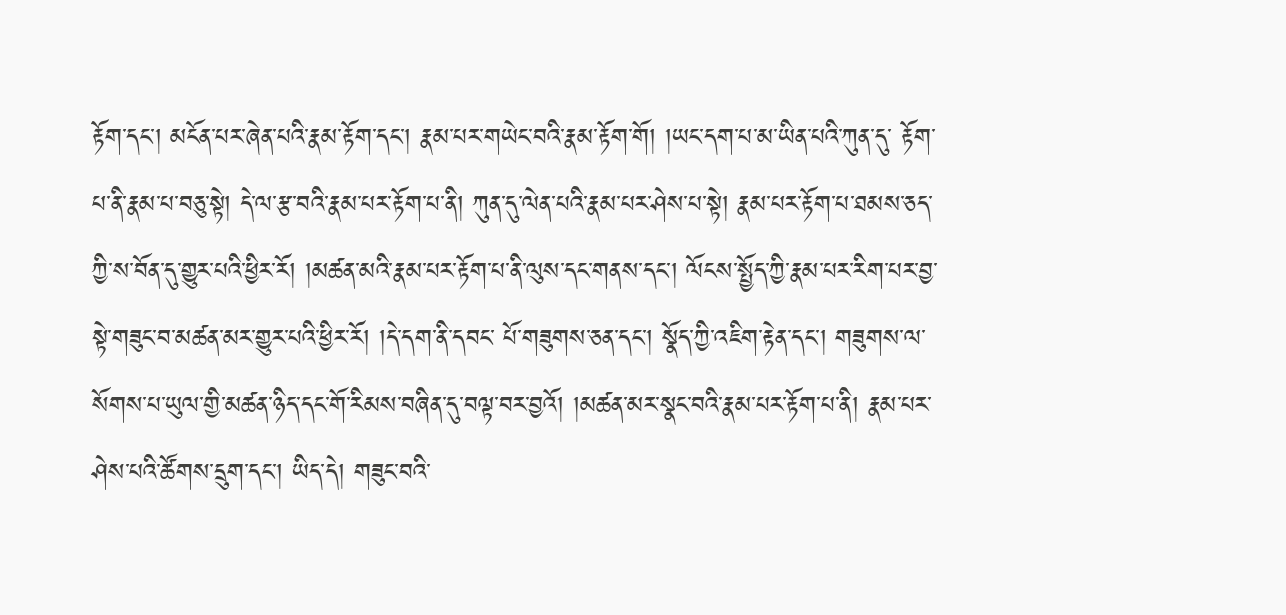རྟོག་དང་། མངོན་པར་ཞེན་པའི་རྣམ་རྟོག་དང་། རྣམ་པར་གཡེང་བའི་རྣམ་རྟོག་གོ། །ཡང་དག་པ་མ་ཡིན་པའི་ཀུན་དུ་ རྟོག་པ་ནི་རྣམ་པ་བཅུ་སྟེ། དེ་ལ་རྩ་བའི་རྣམ་པར་རྟོག་པ་ནི། ཀུན་དུ་ལེན་པའི་རྣམ་པར་ཤེས་པ་སྟེ། རྣམ་པར་རྟོག་པ་ཐམས་ཅད་ཀྱི་ས་བོན་དུ་གྱུར་པའི་ཕྱིར་རོ། །མཚན་མའི་རྣམ་པར་རྟོག་པ་ནི་ལུས་དང་གནས་དང་། ལོངས་སྤྱོད་ཀྱི་རྣམ་པར་རིག་པར་བྱ་སྟེ་གཟུང་བ་མཚན་མར་གྱུར་པའི་ཕྱིར་རོ། །དེ་དག་ནི་དབང་ པོ་གཟུགས་ཅན་དང་། སྣོད་ཀྱི་འཇིག་རྟེན་དང་། གཟུགས་ལ་སོགས་པ་ཡུལ་གྱི་མཚན་ཉིད་དང་གོ་རིམས་བཞིན་དུ་བལྟ་བར་བྱའོ། །མཚན་མར་སྣང་བའི་རྣམ་པར་རྟོག་པ་ནི། རྣམ་པར་ཤེས་པའི་ཚོགས་དྲུག་དང་། ཡིད་དེ། གཟུང་བའི་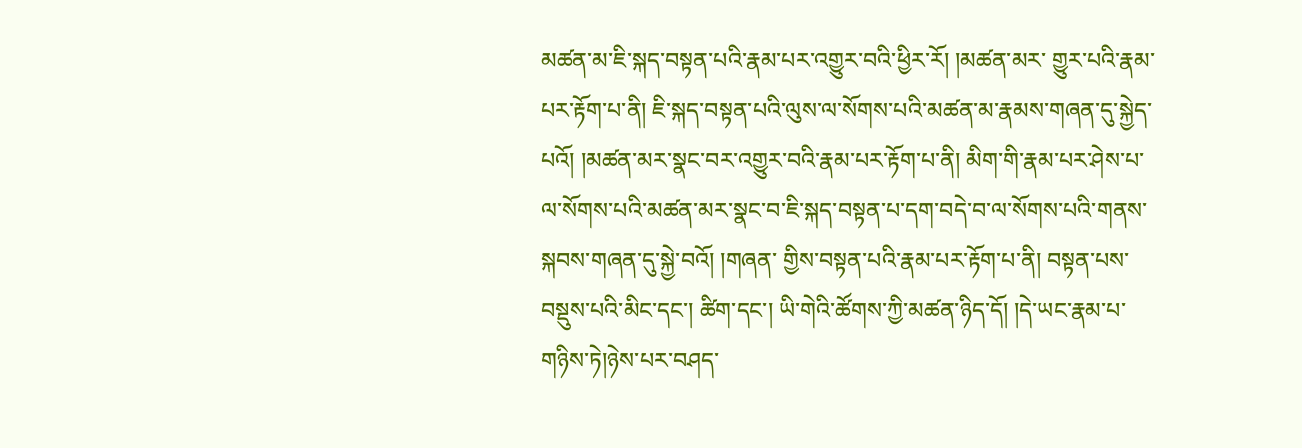མཚན་མ་ཇི་སྐད་བསྟན་པའི་རྣམ་པར་འགྱུར་བའི་ཕྱིར་རོ། །མཚན་མར་ གྱུར་པའི་རྣམ་པར་རྟོག་པ་ནི། ཇི་སྐད་བསྟན་པའི་ལུས་ལ་སོགས་པའི་མཚན་མ་རྣམས་གཞན་དུ་སྐྱེད་པའོ། །མཚན་མར་སྣང་བར་འགྱུར་བའི་རྣམ་པར་རྟོག་པ་ནི། མིག་གི་རྣམ་པར་ཤེས་པ་ལ་སོགས་པའི་མཚན་མར་སྣང་བ་ཇི་སྐད་བསྟན་པ་དག་བདེ་བ་ལ་སོགས་པའི་གནས་སྐབས་གཞན་དུ་སྐྱེ་བའོ། །གཞན་ གྱིས་བསྟན་པའི་རྣམ་པར་རྟོག་པ་ནི། བསྟན་པས་བསྡུས་པའི་མིང་དང་། ཚིག་དང་། ཡི་གེའི་ཚོགས་ཀྱི་མཚན་ཉིད་དོ། །དེ་ཡང་རྣམ་པ་གཉིས་ཏེ།ཉེས་པར་བཤད་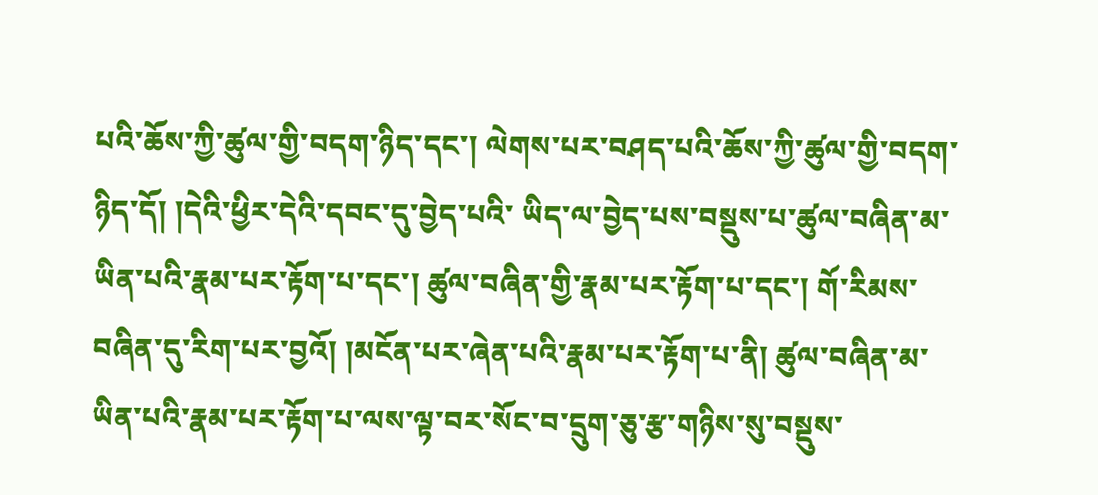པའི་ཆོས་ཀྱི་ཚུལ་གྱི་བདག་ཉིད་དང་། ལེགས་པར་བཤད་པའི་ཆོས་ཀྱི་ཚུལ་གྱི་བདག་ཉིད་དོ། །དེའི་ཕྱིར་དེའི་དབང་དུ་བྱེད་པའི་ ཡིད་ལ་བྱེད་པས་བསྡུས་པ་ཚུལ་བཞིན་མ་ཡིན་པའི་རྣམ་པར་རྟོག་པ་དང་། ཚུལ་བཞིན་གྱི་རྣམ་པར་རྟོག་པ་དང་། གོ་རིམས་བཞིན་དུ་རིག་པར་བྱའོ། །མངོན་པར་ཞེན་པའི་རྣམ་པར་རྟོག་པ་ནི། ཚུལ་བཞིན་མ་ཡིན་པའི་རྣམ་པར་རྟོག་པ་ལས་ལྟ་བར་སོང་བ་དྲུག་ཅུ་རྩ་གཉིས་སུ་བསྡུས་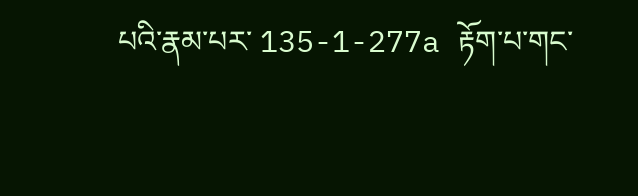པའི་རྣམ་པར་ 135-1-277a རྟོག་པ་གང་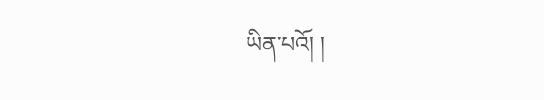ཡིན་པའོ། །